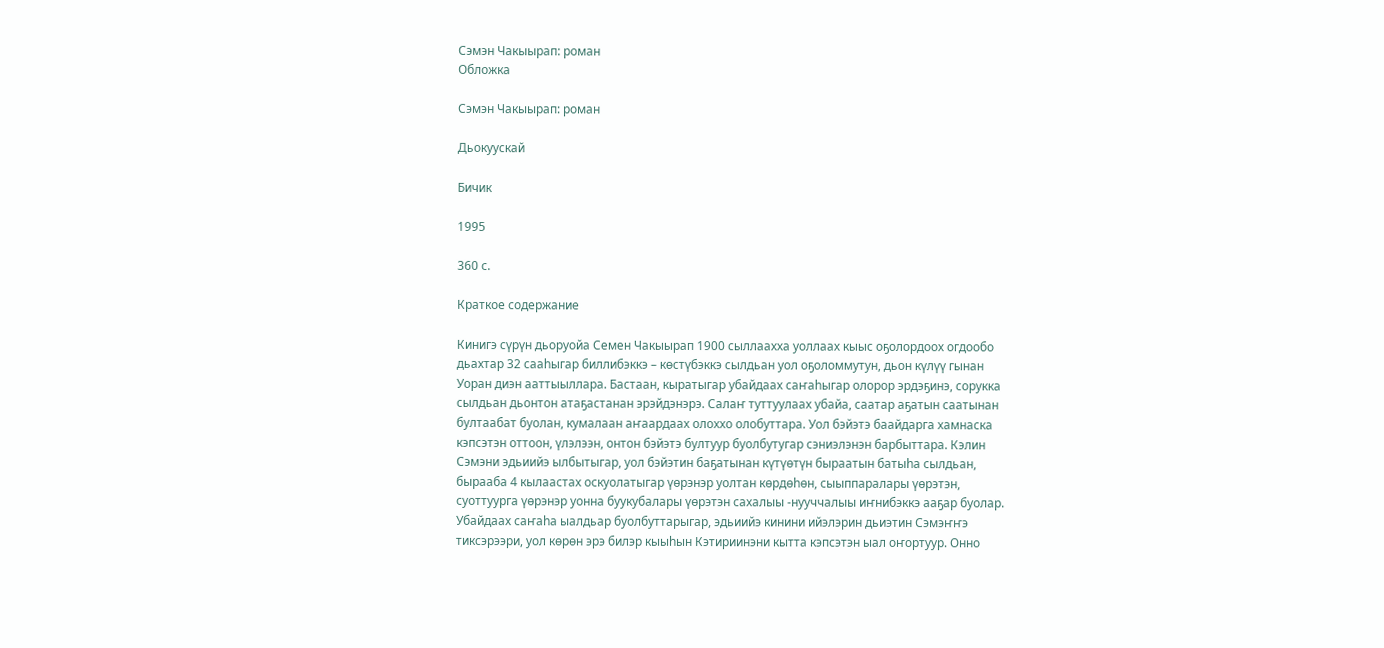Сэмэн Чакыырап: роман
Обложка

Сэмэн Чакыырап: роман

Дьокуускай

Бичик

1995

360 с.

Краткое содержание

Кинигэ сүрүн дьоруойа Семен Чакыырап 1900 сыллаахха уоллаах кыыс оҕолордоох огдообо дьахтар 32 сааһыгар биллибэккэ – көстүбэккэ сылдьан уол оҕоломмутун, дьон күлүү гынан Уоран диэн ааттыыллара. Бастаан, кыратыгар убайдаах саҥаһыгар олорор эрдэҕинэ, сорукка сылдьан дьонтон атаҕастанан эрэйдэнэрэ. Салаҥ туттуулаах убайа, саатар аҕатын саатынан бултаабат буолан, кумалаан аҥаардаах олоххо олобуттара. Уол бэйэтэ баайдарга хамнаска кэпсэтэн оттоон, үлэлээн, онтон бэйэтэ бултуур буолбутугар сэниэлэнэн барбыттара. Кэлин Сэмэни эдьиийэ ылбытыгар, уол бэйэтин баҕатынан күтүөтүн быраатын батыһа сылдьан, бырааба 4 кылаастах оскуолатыгар үөрэнэр уолтан көрдөһөн, сыыппаралары үөрэтэн, суоттуурга үөрэнэр уонна буукубалары үөрэтэн сахалыы -нууччалыы иҥнибэккэ ааҕар буолар.
Убайдаах саҥаһа ыалдьар буолбуттарыгар, эдьиийэ кинини ийэлэрин дьиэтин Сэмэҥҥэ тиксэрээри, уол көрөн эрэ билэр кыыһын Кэтириинэни кытта кэпсэтэн ыал оҥортуур. Онно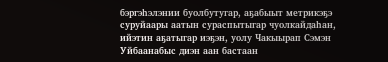бэргэһэлэнии буолбутугар, аҕабыыт метрикэҕэ суруйаары аатын сураспытыгар чуолкайдаһан, ийэтин аҕатыгар иэҕэн, уолу Чакыырап Сэмэн Уйбаанабыс диэн аан бастаан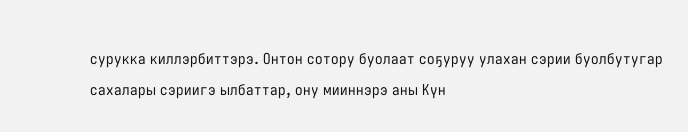сурукка киллэрбиттэрэ. Онтон сотору буолаат соҕуруу улахан сэрии буолбутугар сахалары сэриигэ ылбаттар, ону мииннэрэ аны Күн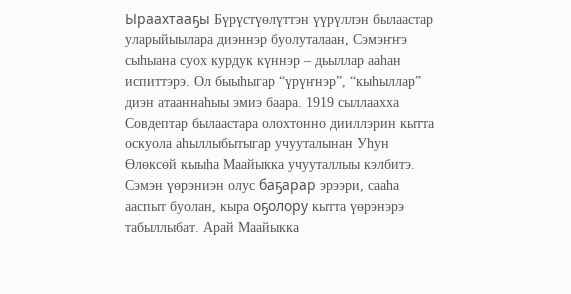Ыраахтааҕы Бүрүстүөлүттэн үүрүллэн былаастар уларыйыылара диэннэр буолуталаан, Сэмэҥҥэ сыһыана суох курдук күннэр – дьыллар ааһан испиттэрэ. Ол быыһыгар “үрүҥнэр”, “кыһыллар” диэн атааннаһыы эмиэ баара. 1919 сыллаахха Совдептар былаастара олохтонно дииллэрин кытта оскуола аһыллыбытыгар учууталынан Уһун Өлөксөй кыыһа Маайыкка учууталлыы кэлбитэ. Сэмэн үөрэниэн олус баҕарар эрээри, сааһа ааспыт буолан, кыра оҕолору кытта үөрэнэрэ табыллыбат. Арай Маайыкка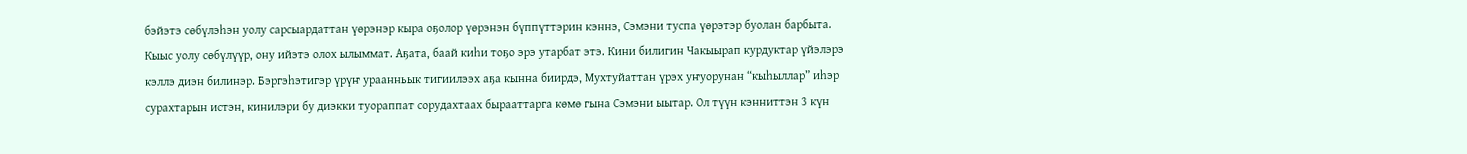бэйэтэ сөбүлэһэн уолу сарсыардаттан үөрэнэр кыра оҕолор үөрэнэн бүппүттэрин кэннэ, Сэмэни туспа үөрэтэр буолан барбыта.
Кыыс уолу сөбүлүүр, ону ийэтэ олох ылыммат. Аҕата, баай киһи тоҕо эрэ утарбат этэ. Кини билигин Чакыырап курдуктар үйэлэрэ кэллэ диэн билинэр. Бэргэһэтигэр үрүҥ ураанньык тигиилээх аҕа кынна биирдэ, Мухтуйаттан үрэх уҥуорунан “кыһыллар” иһэр сурахтарын истэн, кинилэри бу диэкки туораппат сорудахтаах бырааттарга көмө гына Сэмэни ыытар. Ол түүн кэнниттэн 3 күн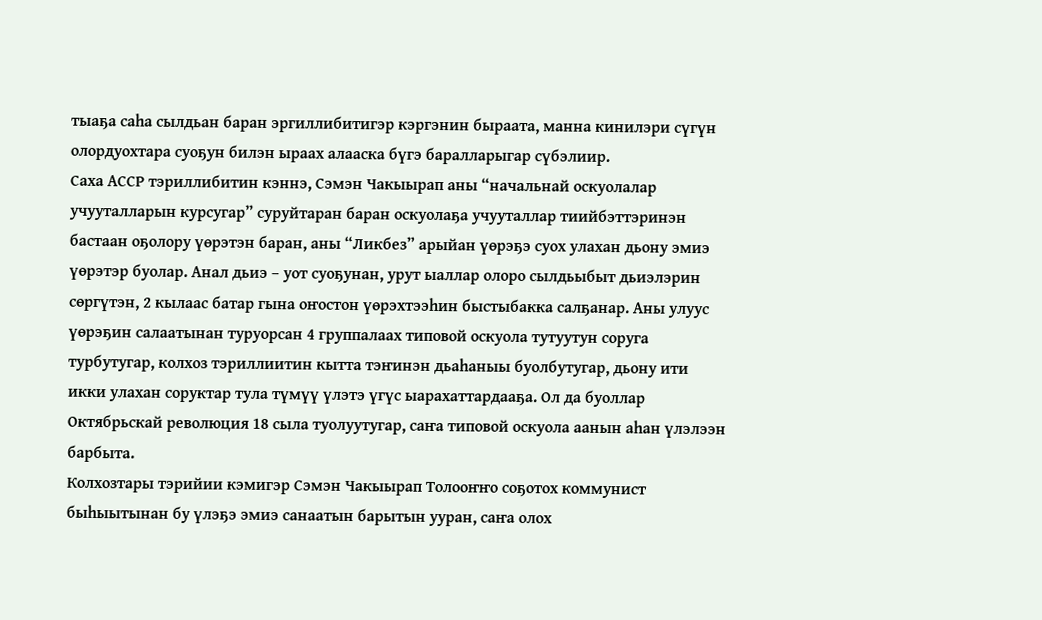тыаҕа саһа сылдьан баран эргиллибитигэр кэргэнин быраата, манна кинилэри сүгүн олордуохтара суоҕун билэн ыраах алааска бүгэ баралларыгар сүбэлиир.
Саха АССР тэриллибитин кэннэ, Сэмэн Чакыырап аны “начальнай оскуолалар учууталларын курсугар” суруйтаран баран оскуолаҕа учууталлар тиийбэттэринэн бастаан оҕолору үөрэтэн баран, аны “Ликбез” арыйан үөрэҕэ суох улахан дьону эмиэ үөрэтэр буолар. Анал дьиэ – уот суоҕунан, урут ыаллар олоро сылдьыбыт дьиэлэрин сөргүтэн, 2 кылаас батар гына оҥостон үөрэхтээһин быстыбакка салҕанар. Аны улуус үөрэҕин салаатынан туруорсан 4 группалаах типовой оскуола тутуутун соруга турбутугар, колхоз тэриллиитин кытта тэҥинэн дьаһаныы буолбутугар, дьону ити икки улахан соруктар тула түмүү үлэтэ үгүс ыарахаттардааҕа. Ол да буоллар Октябрьскай революция 18 сыла туолуутугар, саҥа типовой оскуола аанын аһан үлэлээн барбыта.
Колхозтары тэрийии кэмигэр Сэмэн Чакыырап Толооҥҥо соҕотох коммунист быһыытынан бу үлэҕэ эмиэ санаатын барытын ууран, саҥа олох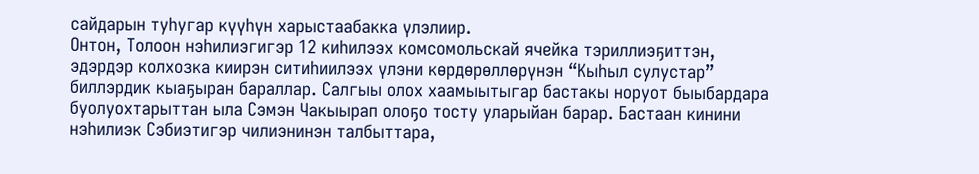сайдарын туһугар күүһүн харыстаабакка үлэлиир.
Онтон, Толоон нэһилиэгигэр 12 киһилээх комсомольскай ячейка тэриллиэҕиттэн, эдэрдэр колхозка киирэн ситиһиилээх үлэни көрдөрөллөрүнэн “Кыһыл сулустар” биллэрдик кыаҕыран бараллар. Салгыы олох хаамыытыгар бастакы норуот быыбардара буолуохтарыттан ыла Сэмэн Чакыырап олоҕо тосту уларыйан барар. Бастаан кинини нэһилиэк Сэбиэтигэр чилиэнинэн талбыттара,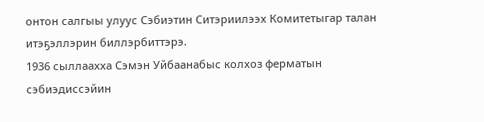онтон салгыы улуус Сэбиэтин Ситэриилээх Комитетыгар талан итэҕэллэрин биллэрбиттэрэ.
1936 сыллаахха Сэмэн Уйбаанабыс колхоз ферматын сэбиэдиссэйин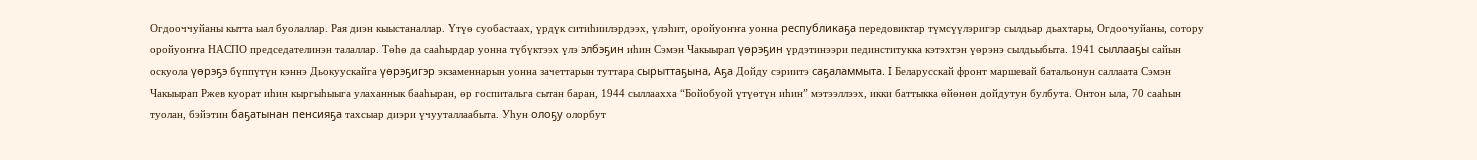Огдооччуйаны кытта ыал буолаллар. Рая диэн кыыстаналлар. Үтүө суобастаах, үрдүк ситиһиилэрдээх, үлэһит, оройуоҥҥа уонна республикаҕа передовиктар түмсүүлэригэр сылдьар дьахтары, Огдоочуйаны, сотору оройуоҥҥа НАСПО председателинэн талаллар. Төһө да сааһырдар уонна түбүктээх үлэ элбэҕин иһин Сэмэн Чакыырап үөрэҕин үрдэтинээри пединститукка кэтэхтэн үөрэнэ сылдьыбыта. 1941 сыллааҕы сайын оскуола үөрэҕэ бүппүтүн кэннэ Дьокуускайга үөрэҕигэр экзаменнарын уонна зачеттарын туттара сырыттаҕына, Аҕа Дойду сэриитэ саҕаламмыта. I Беларусскай фронт маршевай батальонун саллаата Сэмэн Чакыырап Ржев куорат иһин кыргыһыыга улаханнык бааһыран, өр госпитальга сытан баран, 1944 сыллаахха “Бойобуой үтүөтүн иһин” мэтээллээх, икки баттыкка өйөнөн дойдутун булбута. Онтон ыла, 70 сааһын туолан, бэйэтин баҕатынан пенсияҕа тахсыар диэри үчууталлаабыта. Уһун олоҕу олорбут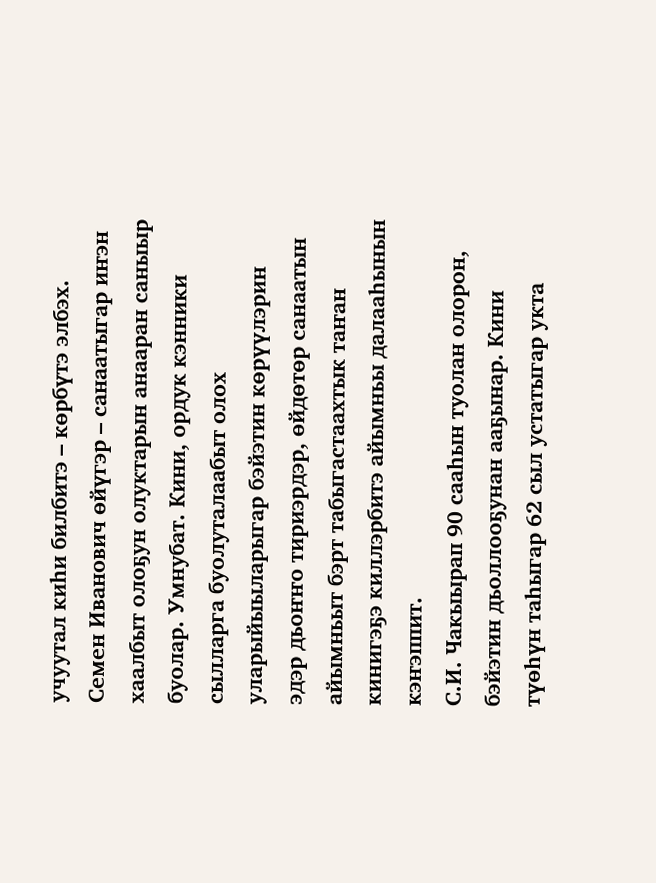учуутал киһи билбитэ – көрбүтэ элбэх. Семен Иванович өйүгэр – санаатыгар иҥэн хаалбыт олоҕун олуктарын анааран саныыр буолар. Умнубат. Кини, ордук кэнники сылларга буолуталаабыт олох уларыйыыларыгар бэйэтин көрүүлэрин эдэр дьоҥҥо тириэрдэр, өйдөтөр санаатын айымньыт бэрт табыгастаахтык таҥан кинигэҕэ киллэрбитэ айымньы далааһынын кэҥэппит.
С.И. Чакыырап 90 сааһын туолан олорон, бэйэтин дьоллооҕунан ааҕынар. Кини түөһүн таһыгар 62 сыл устатыгар укта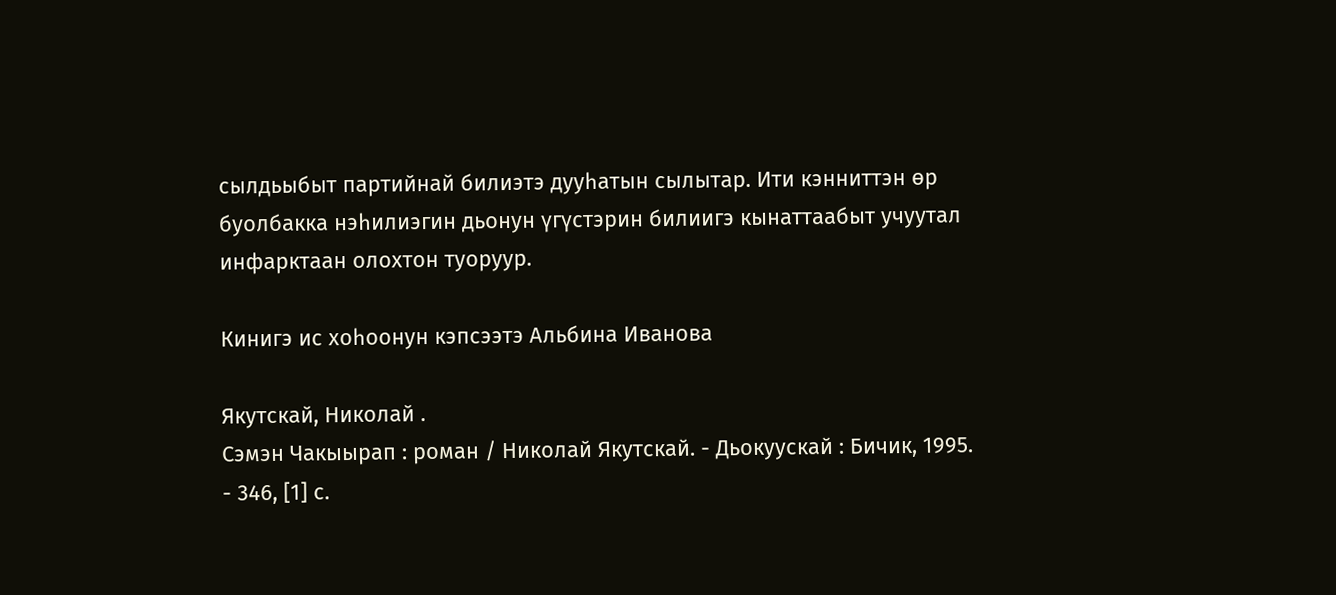сылдьыбыт партийнай билиэтэ дууһатын сылытар. Ити кэнниттэн өр буолбакка нэһилиэгин дьонун үгүстэрин билиигэ кынаттаабыт учуутал инфарктаан олохтон туоруур.

Кинигэ ис хоһоонун кэпсээтэ Альбина Иванова

Якутскай, Николай .
Сэмэн Чакыырап : роман / Николай Якутскай. - Дьокуускай : Бичик, 1995. - 346, [1] с.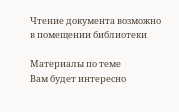Чтение документа возможно  в помещении библиотеки

Материалы по теме
Вам будет интересно